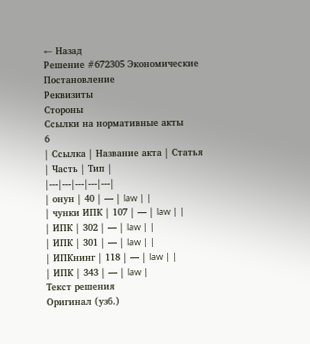← Назад
Решение #672305 Экономические
Постановление
Реквизиты
Стороны
Ссылки на нормативные акты
6
| Ссылка | Название акта | Статья | Часть | Тип |
|---|---|---|---|---|
| онун | 40 | — | law | |
| чунки ИПК | 107 | — | law | |
| ИПК | 302 | — | law | |
| ИПК | 301 | — | law | |
| ИПКнинг | 118 | — | law | |
| ИПК | 343 | — | law |
Текст решения
Оригинал (узб.)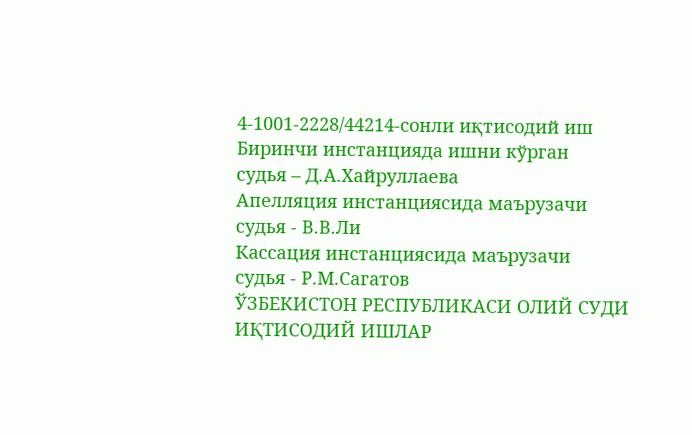4-1001-2228/44214-сонли иқтисодий иш
Биринчи инстанцияда ишни кўрган
судья – Д.А.Хайруллаева
Апелляция инстанциясида маърузачи
судья - В.В.Ли
Кассация инстанциясида маърузачи
судья - Р.М.Сагатов
ЎЗБЕКИСТОН РЕСПУБЛИКАСИ ОЛИЙ СУДИ
ИҚТИСОДИЙ ИШЛАР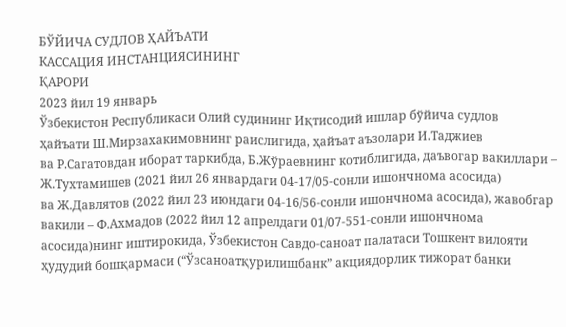БЎЙИЧА СУДЛОВ ҲАЙЪАТИ
КАССАЦИЯ ИНСТАНЦИЯСИНИНГ
ҚАРОРИ
2023 йил 19 январь
Ўзбекистон Республикаси Олий судининг Иқтисодий ишлар бўйича судлов
ҳайъати Ш.Мирзахакимовнинг раислигида, ҳайъат аъзолари И.Таджиев
ва Р.Сагатовдан иборат таркибда, Б.Жўраевнинг котиблигида, даъвогар вакиллари –
Ж.Тухтамишев (2021 йил 26 январдаги 04-17/05-сонли ишончнома асосида)
ва Ж.Давлятов (2022 йил 23 июндаги 04-16/56-сонли ишончнома асосида), жавобгар
вакили – Ф.Ахмадов (2022 йил 12 апрелдаги 01/07-551-сонли ишончнома
асосида)нинг иштирокида, Ўзбекистон Савдо-саноат палатаси Тошкент вилояти
ҳудудий бошқармаси (“Ўзсаноатқурилишбанк” акциядорлик тижорат банки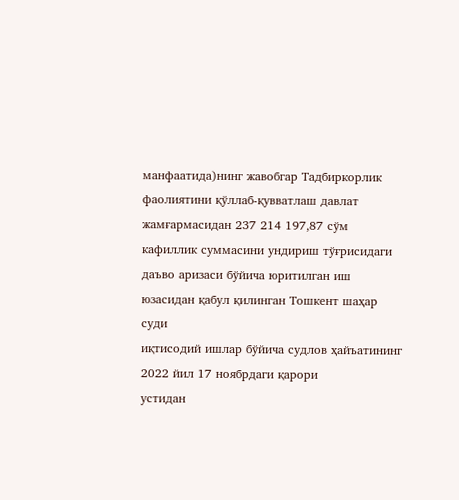манфаатида)нинг жавобгар Тадбиркорлик фаолиятини қўллаб-қувватлаш давлат
жамғармасидан 237 214 197,87 сўм кафиллик суммасини ундириш тўғрисидаги
даъво аризаси бўйича юритилган иш юзасидан қабул қилинган Тошкент шаҳар суди
иқтисодий ишлар бўйича судлов ҳайъатининг 2022 йил 17 ноябрдаги қарори
устидан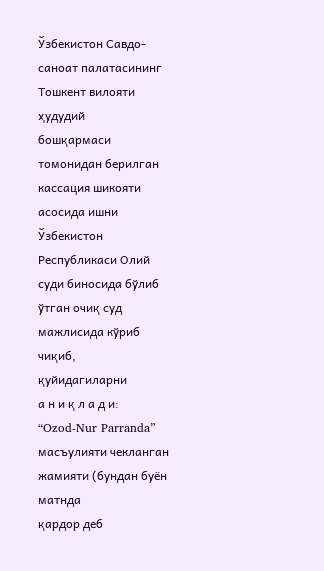Ўзбекистон Савдо-саноат палатасининг Тошкент вилояти ҳудудий
бошқармаси томонидан берилган кассация шикояти асосида ишни Ўзбекистон
Республикаси Олий суди биносида бўлиб ўтган очиқ суд мажлисида кўриб чиқиб,
қуйидагиларни
а н и қ л а д и:
“Ozod-Nur Parranda” масъулияти чекланган жамияти (бундан буён матнда
қардор деб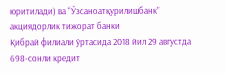юритилади) ва “Ўзсаноатқурилишбанк” акциядорлик тижорат банки
Қибрай филиали ўртасида 2018 йил 29 августда 698-сонли кредит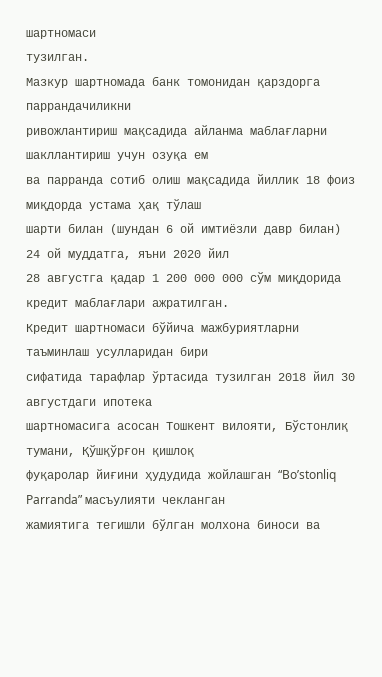шартномаси
тузилган.
Мазкур шартномада банк томонидан қарздорга паррандачиликни
ривожлантириш мақсадида айланма маблағларни шакллантириш учун озуқа ем
ва парранда сотиб олиш мақсадида йиллик 18 фоиз миқдорда устама ҳақ тўлаш
шарти билан (шундан 6 ой имтиёзли давр билан) 24 ой муддатга, яъни 2020 йил
28 августга қадар 1 200 000 000 сўм миқдорида кредит маблағлари ажратилган.
Кредит шартномаси бўйича мажбуриятларни таъминлаш усулларидан бири
сифатида тарафлар ўртасида тузилган 2018 йил 30 августдаги ипотека
шартномасига асосан Тошкент вилояти, Бўстонлиқ тумани, Қўшқўрғон қишлоқ
фуқаролар йиғини ҳудудида жойлашган “Bo’stonliq Parranda” масъулияти чекланган
жамиятига тегишли бўлган молхона биноси ва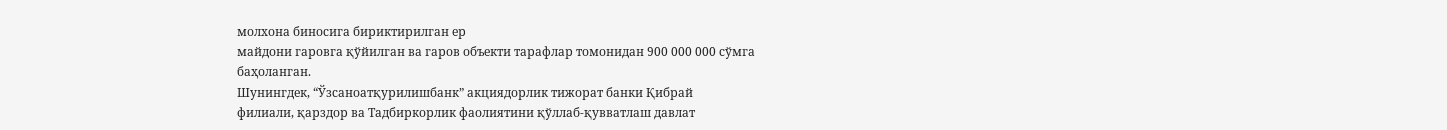молхона биносига бириктирилган ер
майдони гаровга қўйилган ва гаров объекти тарафлар томонидан 900 000 000 сўмга
баҳоланган.
Шунингдек, “Ўзсаноатқурилишбанк” акциядорлик тижорат банки Қибрай
филиали, қарздор ва Тадбиркорлик фаолиятини қўллаб-қувватлаш давлат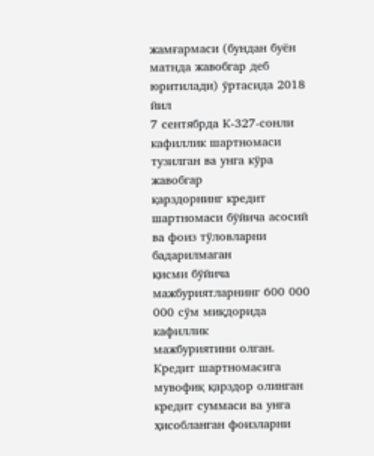жамғармаси (бундан буён матнда жавобгар деб юритилади) ўртасида 2018 йил
7 сентябрда К-327-сонли кафиллик шартномаси тузилган ва унга кўра жавобгар
қарздорнинг кредит шартномаси бўйича асосий ва фоиз тўловларни бадарилмаган
қисми бўйича мажбуриятларнинг 600 000 000 сўм миқдорида кафиллик
мажбуриятини олган.
Кредит шартномасига мувофиқ қарздор олинган кредит суммаси ва унга
ҳисобланган фоизларни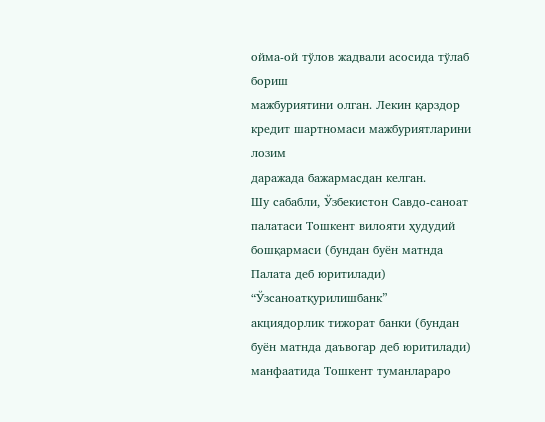ойма-ой тўлов жадвали асосида тўлаб бориш
мажбуриятини олган. Лекин қарздор кредит шартномаси мажбуриятларини лозим
даражада бажармасдан келган.
Шу сабабли, Ўзбекистон Савдо-саноат палатаси Тошкент вилояти ҳудудий
бошқармаси (бундан буён матнда Палата деб юритилади) “Ўзсаноатқурилишбанк”
акциядорлик тижорат банки (бундан буён матнда даъвогар деб юритилади)
манфаатида Тошкент туманлараро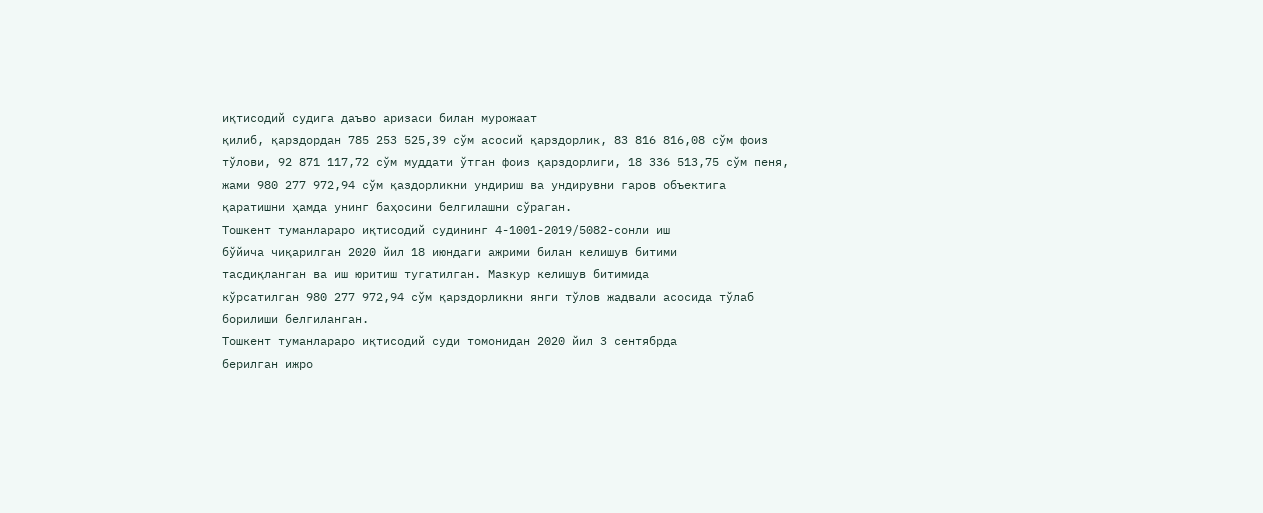иқтисодий судига даъво аризаси билан мурожаат
қилиб, қарздордан 785 253 525,39 сўм асосий қарздорлик, 83 816 816,08 сўм фоиз
тўлови, 92 871 117,72 сўм муддати ўтган фоиз қарздорлиги, 18 336 513,75 сўм пеня,
жами 980 277 972,94 сўм қаздорликни ундириш ва ундирувни гаров объектига
қаратишни ҳамда унинг баҳосини белгилашни сўраган.
Тошкент туманлараро иқтисодий судининг 4-1001-2019/5082-сонли иш
бўйича чиқарилган 2020 йил 18 июндаги ажрими билан келишув битими
тасдиқланган ва иш юритиш тугатилган. Мазкур келишув битимида
кўрсатилган 980 277 972,94 сўм қарздорликни янги тўлов жадвали асосида тўлаб
борилиши белгиланган.
Тошкент туманлараро иқтисодий суди томонидан 2020 йил 3 сентябрда
берилган ижро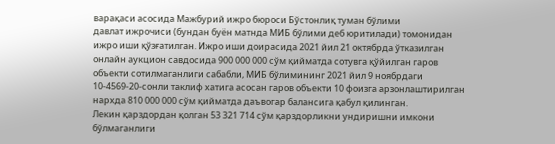варақаси асосида Мажбурий ижро бюроси Бўстонлиқ туман бўлими
давлат ижрочиси (бундан буён матнда МИБ бўлими деб юритилади) томонидан
ижро иши қўзғатилган. Ижро иши доирасида 2021 йил 21 октябрда ўтказилган
онлайн аукцион савдосида 900 000 000 сўм қийматда сотувга қўйилган гаров
объекти сотилмаганлиги сабабли, МИБ бўлимининг 2021 йил 9 ноябрдаги
10-4569-20-сонли таклиф хатига асосан гаров объекти 10 фоизга арзонлаштирилган
нархда 810 000 000 сўм қийматда даъвогар балансига қабул қилинган.
Лекин қарздордан қолган 53 321 714 сўм қарздорликни ундиришни имкони
бўлмаганлиги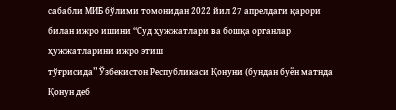сабабли МИБ бўлими томонидан 2022 йил 27 апрелдаги қарори
билан ижро ишини “Суд ҳужжатлари ва бошқа органлар ҳужжатларини ижро этиш
тўғрисида” Ўзбекистон Республикаси Қонуни (бундан буён матнда Қонун деб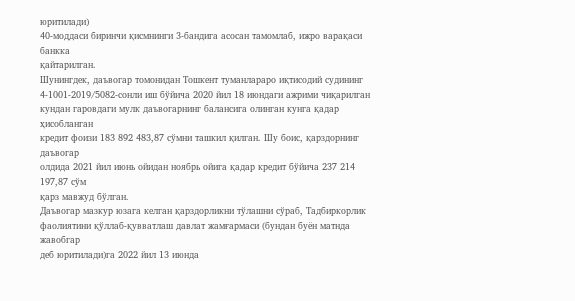юритилади)
40-моддаси биринчи қисмнинги 3-бандига асосан тамомлаб, ижро варақаси банкка
қайтарилган.
Шунингдек, даъвогар томонидан Тошкент туманлараро иқтисодий судининг
4-1001-2019/5082-сонли иш бўйича 2020 йил 18 июндаги ажрими чиқарилган
кундан гаровдаги мулк даъвогарнинг балансига олинган кунга қадар ҳисобланган
кредит фоизи 183 892 483,87 сўмни ташкил қилган. Шу боис, қарздорнинг даъвогар
олдида 2021 йил июнь ойидан ноябрь ойига қадар кредит бўйича 237 214 197,87 сўм
қарз мавжуд бўлган.
Даъвогар мазкур юзага келган қарздорликни тўлашни сўраб, Тадбиркорлик
фаолиятини қўллаб-қувватлаш давлат жамғармаси (бундан буён матнда жавобгар
деб юритилади)га 2022 йил 13 июнда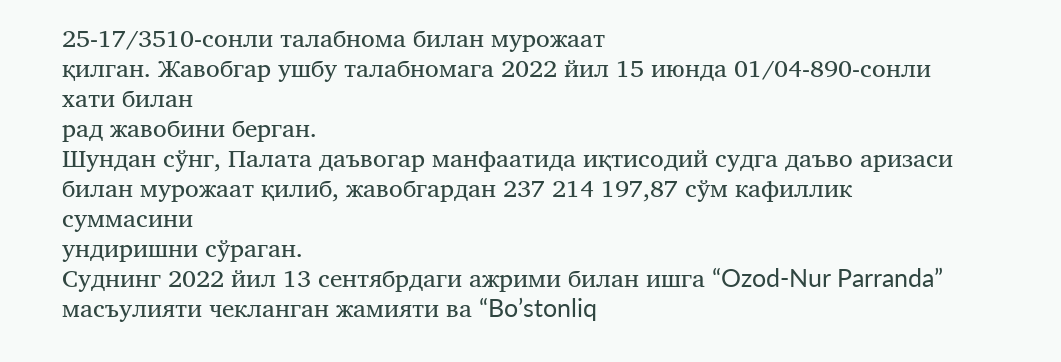25-17/3510-сонли талабнома билан мурожаат
қилган. Жавобгар ушбу талабномага 2022 йил 15 июнда 01/04-890-сонли хати билан
рад жавобини берган.
Шундан сўнг, Палата даъвогар манфаатида иқтисодий судга даъво аризаси
билан мурожаат қилиб, жавобгардан 237 214 197,87 сўм кафиллик суммасини
ундиришни сўраган.
Суднинг 2022 йил 13 сентябрдаги ажрими билан ишга “Ozod-Nur Parranda”
масъулияти чекланган жамияти ва “Bo’stonliq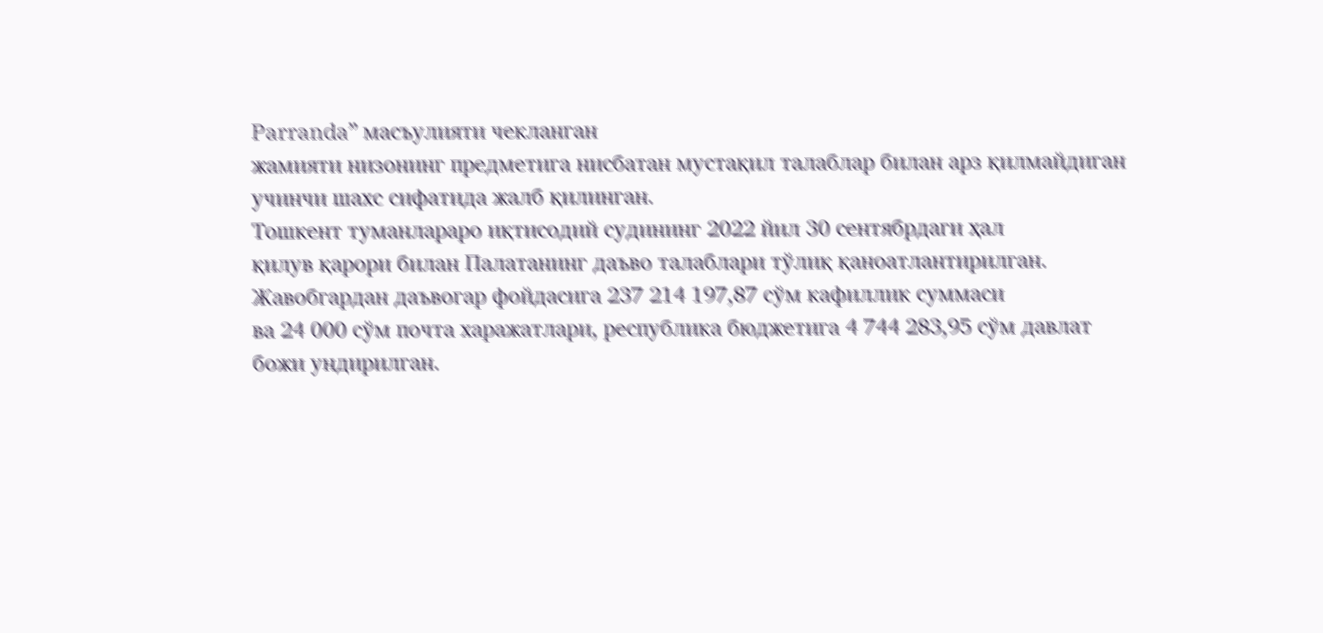Parranda” масъулияти чекланган
жамияти низонинг предметига нисбатан мустақил талаблар билан арз қилмайдиган
учинчи шахс сифатида жалб қилинган.
Тошкент туманлараро иқтисодий судининг 2022 йил 30 сентябрдаги ҳал
қилув қарори билан Палатанинг даъво талаблари тўлиқ қаноатлантирилган.
Жавобгардан даъвогар фойдасига 237 214 197,87 сўм кафиллик суммаси
ва 24 000 сўм почта харажатлари, республика бюджетига 4 744 283,95 сўм давлат
божи ундирилган.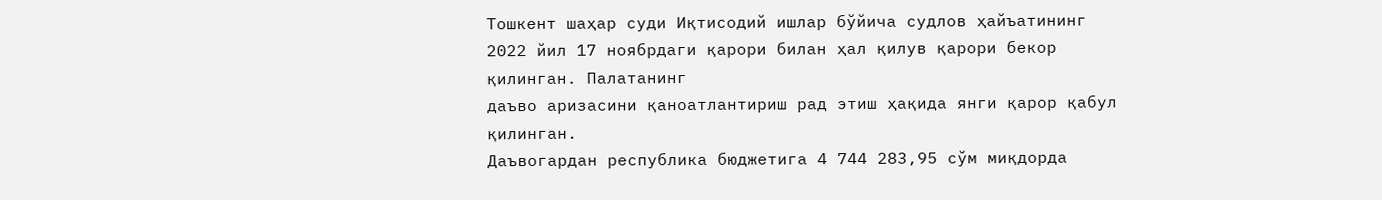Тошкент шаҳар суди Иқтисодий ишлар бўйича судлов ҳайъатининг
2022 йил 17 ноябрдаги қарори билан ҳал қилув қарори бекор қилинган. Палатанинг
даъво аризасини қаноатлантириш рад этиш ҳақида янги қарор қабул қилинган.
Даъвогардан республика бюджетига 4 744 283,95 сўм миқдорда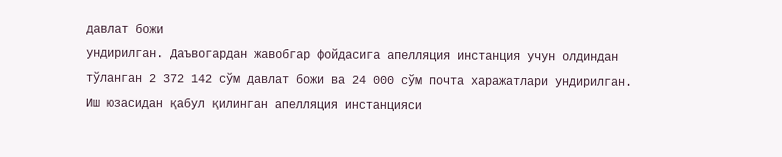давлат божи
ундирилган. Даъвогардан жавобгар фойдасига апелляция инстанция учун олдиндан
тўланган 2 372 142 сўм давлат божи ва 24 000 сўм почта харажатлари ундирилган.
Иш юзасидан қабул қилинган апелляция инстанцияси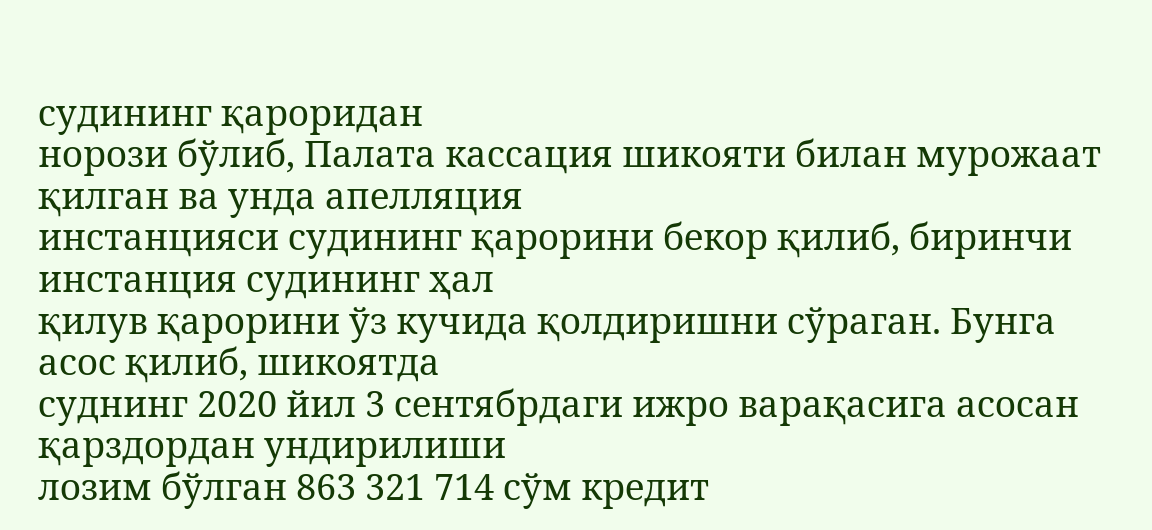судининг қароридан
норози бўлиб, Палата кассация шикояти билан мурожаат қилган ва унда апелляция
инстанцияси судининг қарорини бекор қилиб, биринчи инстанция судининг ҳал
қилув қарорини ўз кучида қолдиришни сўраган. Бунга асос қилиб, шикоятда
суднинг 2020 йил 3 сентябрдаги ижро варақасига асосан қарздордан ундирилиши
лозим бўлган 863 321 714 сўм кредит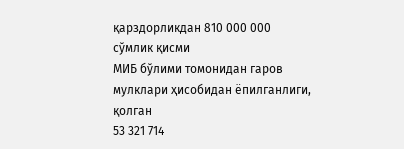қарздорликдан 810 000 000 сўмлик қисми
МИБ бўлими томонидан гаров мулклари ҳисобидан ёпилганлиги, қолган
53 321 714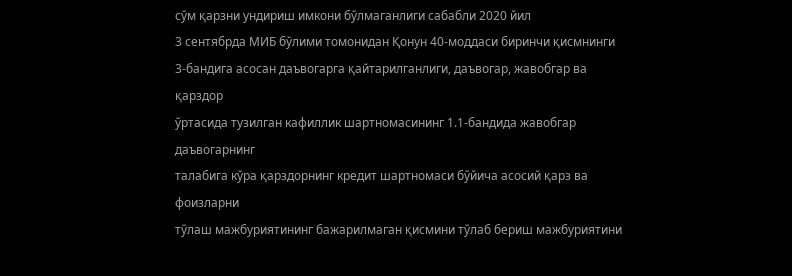сўм қарзни ундириш имкони бўлмаганлиги сабабли 2020 йил
3 сентябрда МИБ бўлими томонидан Қонун 40-моддаси биринчи қисмнинги
3-бандига асосан даъвогарга қайтарилганлиги, даъвогар, жавобгар ва қарздор
ўртасида тузилган кафиллик шартномасининг 1.1-бандида жавобгар даъвогарнинг
талабига кўра қарздорнинг кредит шартномаси бўйича асосий қарз ва фоизларни
тўлаш мажбуриятининг бажарилмаган қисмини тўлаб бериш мажбуриятини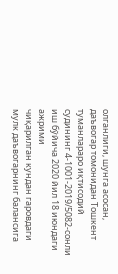олганлиги, шунга асосан, даъвогар томонидан Тошкент туманлараро иқтисодий
судининг 4-1001-2019/5082-сонли иш бўйича 2020 йил 18 июндаги ажрими
чиқарилган кундан гаровдаги мулк даъвогарнинг балансига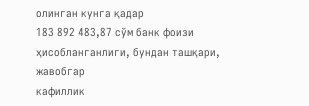олинган кунга қадар
183 892 483,87 сўм банк фоизи ҳисобланганлиги, бундан ташқари, жавобгар
кафиллик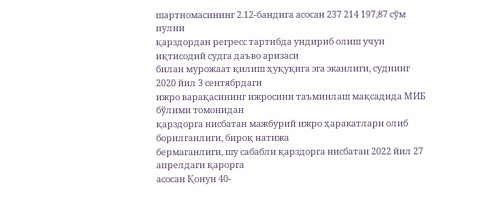шартномасининг 2.12-бандига асосан 237 214 197,87 сўм пулни
қарздордан регресс тартибда ундириб олиш учун иқтисодий судга даъво аризаси
билан мурожаат қилиш ҳуқуқига эга эканлиги, суднинг 2020 йил 3 сентябрдаги
ижро варақасининг ижросини таъминлаш мақсадида МИБ бўлими томонидан
қарздорга нисбатан мажбурий ижро ҳаракатлари олиб борилганлиги, бироқ натижа
бермаганлиги, шу сабабли қарздорга нисбатан 2022 йил 27 апрелдаги қарорга
асосан Қонун 40-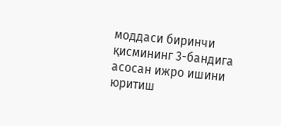моддаси биринчи қисмининг 3-бандига асосан ижро ишини
юритиш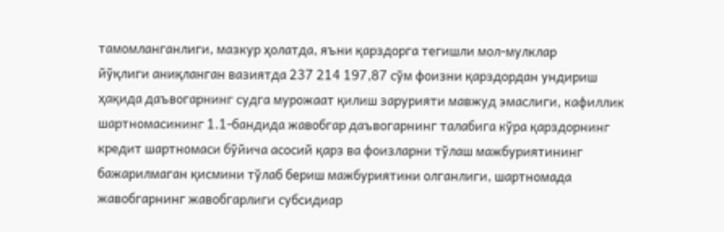тамомланганлиги, мазкур ҳолатда, яъни қарздорга тегишли мол-мулклар
йўқлиги аниқланган вазиятда 237 214 197,87 сўм фоизни қарздордан ундириш
ҳақида даъвогарнинг судга мурожаат қилиш зарурияти мавжуд эмаслиги, кафиллик
шартномасининг 1.1-бандида жавобгар даъвогарнинг талабига кўра қарздорнинг
кредит шартномаси бўйича асосий қарз ва фоизларни тўлаш мажбуриятининг
бажарилмаган қисмини тўлаб бериш мажбуриятини олганлиги, шартномада
жавобгарнинг жавобгарлиги субсидиар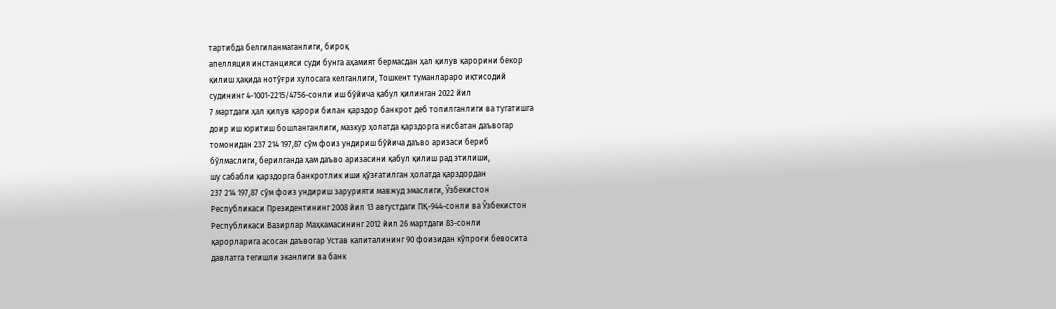тартибда белгиланмаганлиги, бироқ
апелляция инстанцияси суди бунга аҳамият бермасдан ҳал қилув қарорини бекор
қилиш ҳақида нотўғри хулосага келганлиги, Тошкент туманлараро иқтисодий
судининг 4-1001-2215/4756-сонли иш бўйича қабул қилинган 2022 йил
7 мартдаги ҳал қилув қарори билан қарздор банкрот деб топилганлиги ва тугатишга
доир иш юритиш бошланганлиги, мазкур ҳолатда қарздорга нисбатан даъвогар
томонидан 237 214 197,87 сўм фоиз ундириш бўйича даъво аризаси бериб
бўлмаслиги, берилганда ҳам даъво аризасини қабул қилиш рад этилиши,
шу сабабли қарздорга банкротлик иши қўзғатилган ҳолатда қарздордан
237 214 197,87 сўм фоиз ундириш зарурияти мавжуд эмаслиги, Ўзбекистон
Республикаси Президентининг 2008 йил 13 августдаги ПҚ-944-сонли ва Ўзбекистон
Республикаси Вазирлар Маҳкамасининг 2012 йил 26 мартдаги 83-сонли
қарорларига асосан даъвогар Устав капиталининг 90 фоизидан кўпроғи бевосита
давлатга тегишли эканлиги ва банк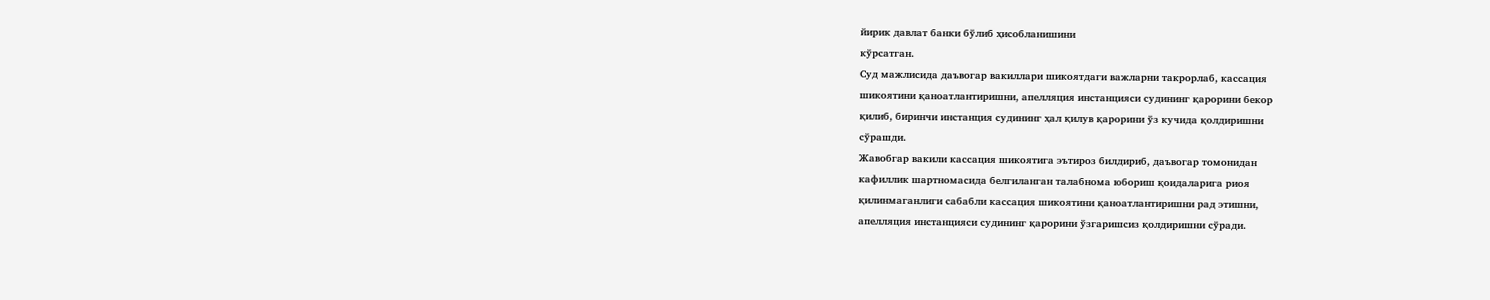йирик давлат банки бўлиб ҳисобланишини
кўрсатган.
Суд мажлисида даъвогар вакиллари шикоятдаги важларни такрорлаб, кассация
шикоятини қаноатлантиришни, апелляция инстанцияси судининг қарорини бекор
қилиб, биринчи инстанция судининг ҳал қилув қарорини ўз кучида қолдиришни
сўрашди.
Жавобгар вакили кассация шикоятига эътироз билдириб, даъвогар томонидан
кафиллик шартномасида белгиланган талабнома юбориш қоидаларига риоя
қилинмаганлиги сабабли кассация шикоятини қаноатлантиришни рад этишни,
апелляция инстанцияси судининг қарорини ўзгаришсиз қолдиришни сўради.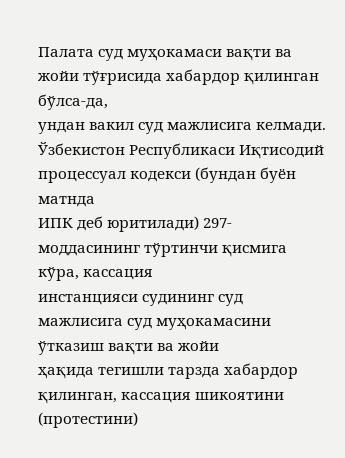Палата суд муҳокамаси вақти ва жойи тўғрисида хабардор қилинган бўлса-да,
ундан вакил суд мажлисига келмади.
Ўзбекистон Республикаси Иқтисодий процессуал кодекси (бундан буён матнда
ИПК деб юритилади) 297-моддасининг тўртинчи қисмига кўра, кассация
инстанцияси судининг суд мажлисига суд муҳокамасини ўтказиш вақти ва жойи
ҳақида тегишли тарзда хабардор қилинган, кассация шикоятини (протестини)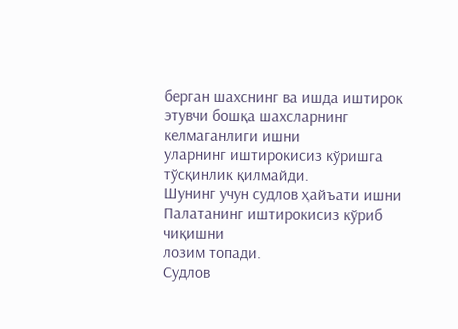берган шахснинг ва ишда иштирок этувчи бошқа шахсларнинг келмаганлиги ишни
уларнинг иштирокисиз кўришга тўсқинлик қилмайди.
Шунинг учун судлов ҳайъати ишни Палатанинг иштирокисиз кўриб чиқишни
лозим топади.
Судлов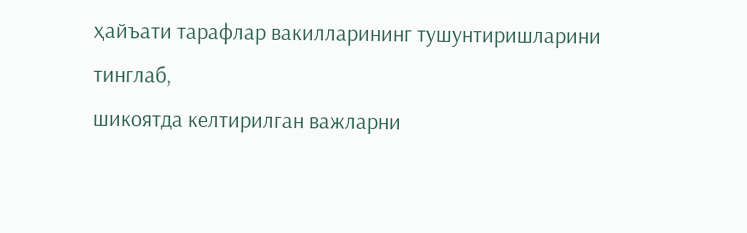ҳайъати тарафлар вакилларининг тушунтиришларини тинглаб,
шикоятда келтирилган важларни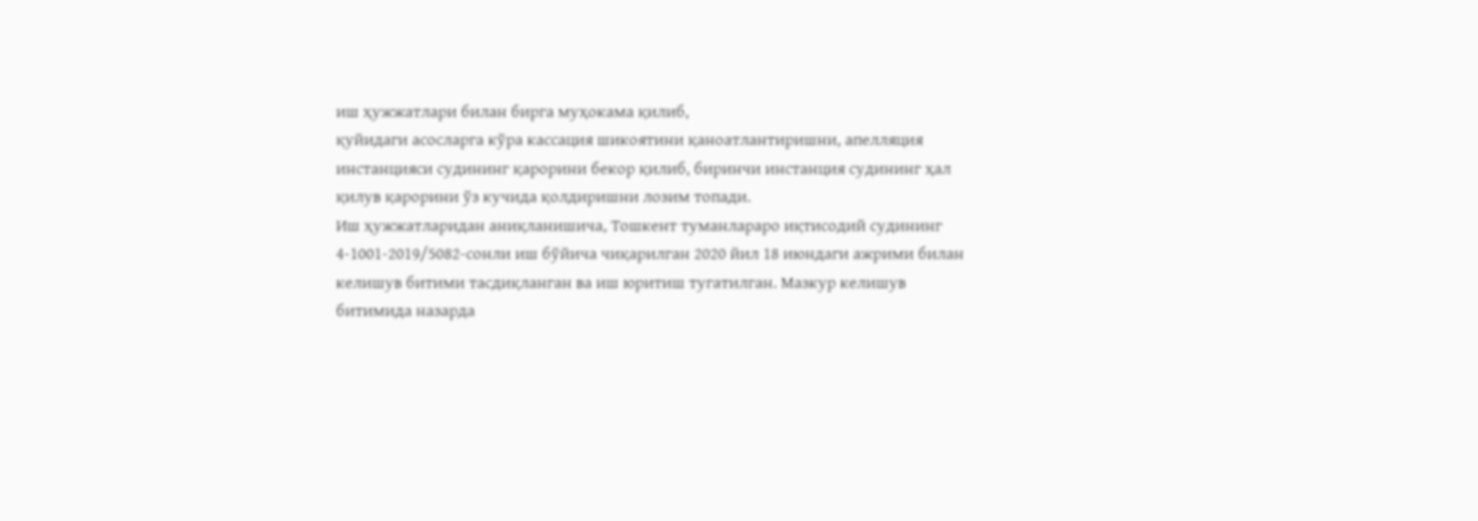иш ҳужжатлари билан бирга муҳокама қилиб,
қуйидаги асосларга кўра кассация шикоятини қаноатлантиришни, апелляция
инстанцияси судининг қарорини бекор қилиб, биринчи инстанция судининг ҳал
қилув қарорини ўз кучида қолдиришни лозим топади.
Иш ҳужжатларидан аниқланишича, Тошкент туманлараро иқтисодий судининг
4-1001-2019/5082-сонли иш бўйича чиқарилган 2020 йил 18 июндаги ажрими билан
келишув битими тасдиқланган ва иш юритиш тугатилган. Мазкур келишув
битимида назарда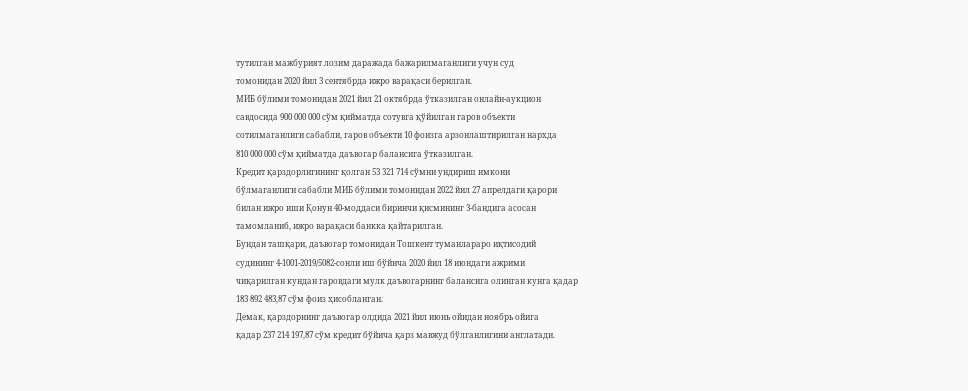тутилган мажбурият лозим даражада бажарилмаганлиги учун суд
томонидан 2020 йил 3 сентябрда ижро варақаси берилган.
МИБ бўлими томонидан 2021 йил 21 октябрда ўтказилган онлайн-аукцион
савдосида 900 000 000 сўм қийматда сотувга қўйилган гаров объекти
сотилмаганлиги сабабли, гаров объекти 10 фоизга арзонлаштирилган нархда
810 000 000 сўм қийматда даъвогар балансига ўтказилган.
Кредит қарздорлигининг қолган 53 321 714 сўмни ундириш имкони
бўлмаганлиги сабабли МИБ бўлими томонидан 2022 йил 27 апрелдаги қарори
билан ижро иши Қонун 40-моддаси биринчи қисмининг 3-бандига асосан
тамомланиб, ижро варақаси банкка қайтарилган.
Бундан ташқари, даъвогар томонидан Тошкент туманлараро иқтисодий
судининг 4-1001-2019/5082-сонли иш бўйича 2020 йил 18 июндаги ажрими
чиқарилган кундан гаровдаги мулк даъвогарнинг балансига олинган кунга қадар
183 892 483,87 сўм фоиз ҳисобланган.
Демак, қарздорнинг даъвогар олдида 2021 йил июнь ойидан ноябрь ойига
қадар 237 214 197,87 сўм кредит бўйича қарз мавжуд бўлганлигини англатади.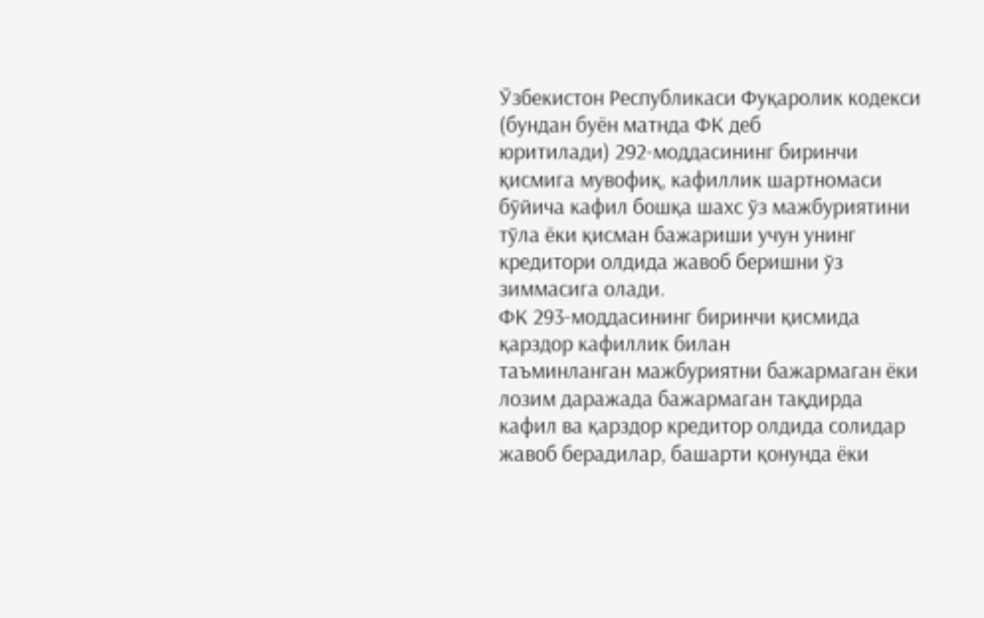Ўзбекистон Республикаси Фуқаролик кодекси (бундан буён матнда ФК деб
юритилади) 292-моддасининг биринчи қисмига мувофиқ, кафиллик шартномаси
бўйича кафил бошқа шахс ўз мажбуриятини тўла ёки қисман бажариши учун унинг
кредитори олдида жавоб беришни ўз зиммасига олади.
ФК 293-моддасининг биринчи қисмида қарздор кафиллик билан
таъминланган мажбуриятни бажармаган ёки лозим даражада бажармаган тақдирда
кафил ва қарздор кредитор олдида солидар жавоб берадилар, башарти қонунда ёки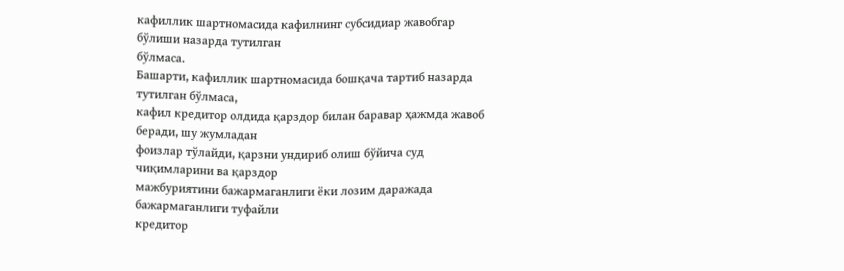кафиллик шартномасида кафилнинг субсидиар жавобгар бўлиши назарда тутилган
бўлмаса.
Башарти, кафиллик шартномасида бошқача тартиб назарда тутилган бўлмаса,
кафил кредитор олдида қарздор билан баравар ҳажмда жавоб беради, шу жумладан
фоизлар тўлайди, қарзни ундириб олиш бўйича суд чиқимларини ва қарздор
мажбуриятини бажармаганлиги ёки лозим даражада бажармаганлиги туфайли
кредитор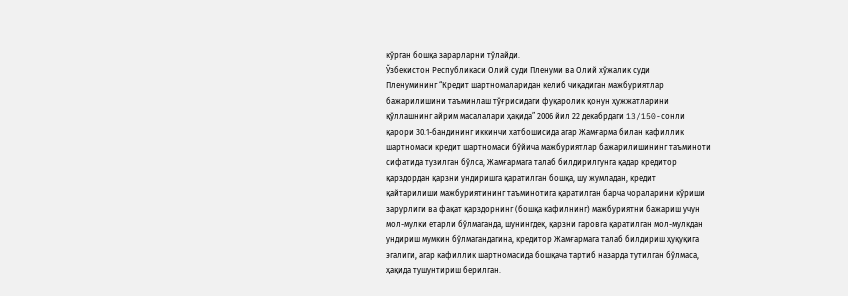кўрган бошқа зарарларни тўлайди.
Ўзбекистон Республикаси Олий суди Пленуми ва Олий хўжалик суди
Пленумининг “Кредит шартномаларидан келиб чиқадиган мажбуриятлар
бажарилишини таъминлаш тўғрисидаги фуқаролик қонун ҳужжатларини
қўллашнинг айрим масалалари ҳақида” 2006 йил 22 декабрдаги 13/150-cонли
қарори 30.1-бандининг иккинчи хатбошисида агар Жамғарма билан кафиллик
шартномаси кредит шартномаси бўйича мажбуриятлар бажарилишининг таъминоти
сифатида тузилган бўлса, Жамғармага талаб билдирилгунга қадар кредитор
қарздордан қарзни ундиришга қаратилган бошқа, шу жумладан, кредит
қайтарилиши мажбуриятининг таъминотига қаратилган барча чораларини кўриши
зарурлиги ва фақат қарздорнинг (бошқа кафилнинг) мажбуриятни бажариш учун
мол-мулки етарли бўлмаганда, шунингдек, қарзни гаровга қаратилган мол-мулкдан
ундириш мумкин бўлмагандагина, кредитор Жамғармага талаб билдириш ҳуқуқига
эгалиги, агар кафиллик шартномасида бошқача тартиб назарда тутилган бўлмаса,
ҳақида тушунтириш берилган.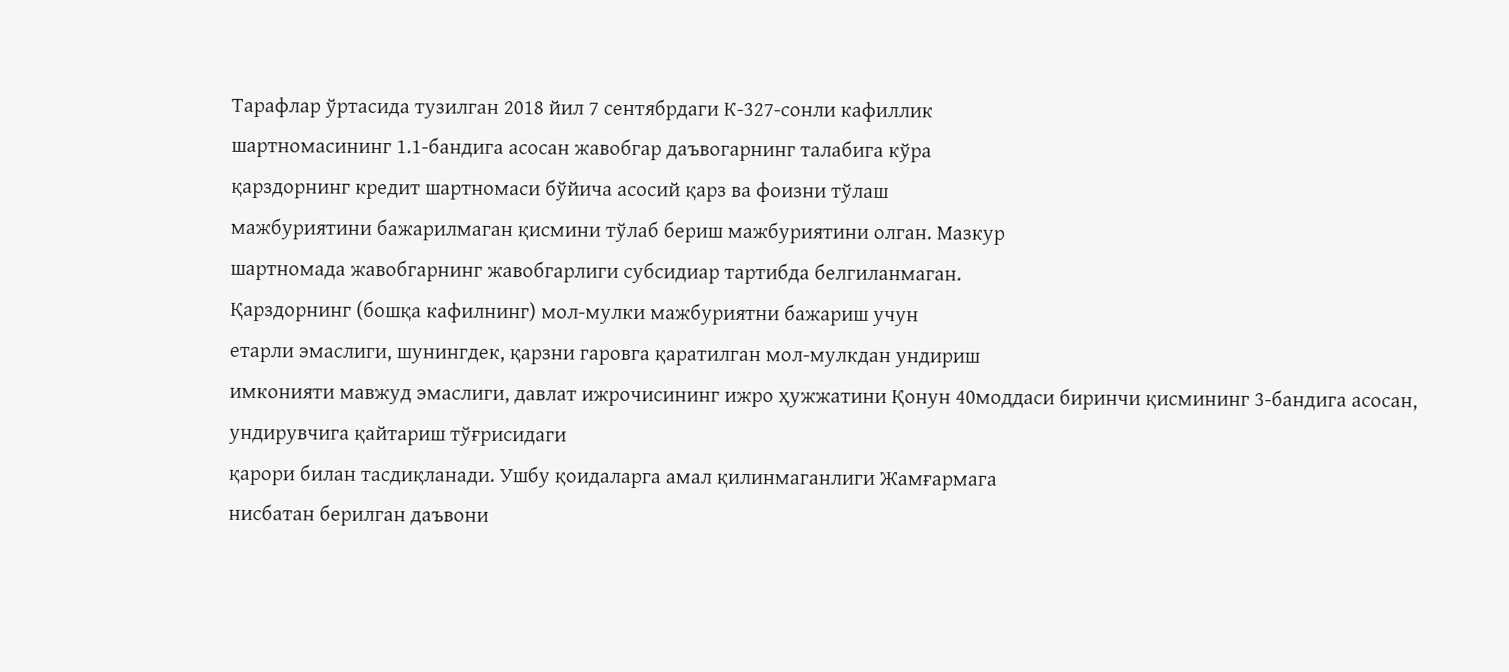Тарафлар ўртасида тузилган 2018 йил 7 сентябрдаги К-327-сонли кафиллик
шартномасининг 1.1-бандига асосан жавобгар даъвогарнинг талабига кўра
қарздорнинг кредит шартномаси бўйича асосий қарз ва фоизни тўлаш
мажбуриятини бажарилмаган қисмини тўлаб бериш мажбуриятини олган. Мазкур
шартномада жавобгарнинг жавобгарлиги субсидиар тартибда белгиланмаган.
Қарздорнинг (бошқа кафилнинг) мол-мулки мажбуриятни бажариш учун
етарли эмаслиги, шунингдек, қарзни гаровга қаратилган мол-мулкдан ундириш
имконияти мавжуд эмаслиги, давлат ижрочисининг ижро ҳужжатини Қонун 40моддаси биринчи қисмининг 3-бандига асосан, ундирувчига қайтариш тўғрисидаги
қарори билан тасдиқланади. Ушбу қоидаларга амал қилинмаганлиги Жамғармага
нисбатан берилган даъвони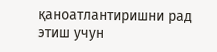қаноатлантиришни рад этиш учун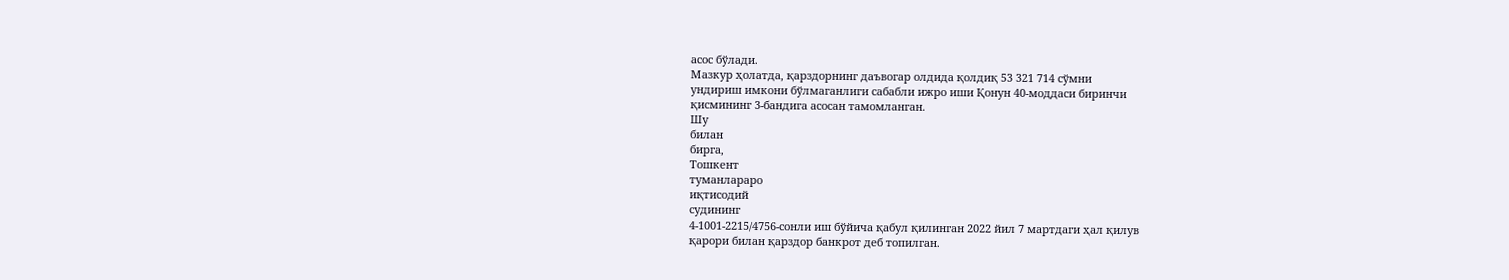асос бўлади.
Мазкур ҳолатда, қарздорнинг даъвогар олдида қолдиқ 53 321 714 сўмни
ундириш имкони бўлмаганлиги сабабли ижро иши Қонун 40-моддаси биринчи
қисмининг 3-бандига асосан тамомланган.
Шу
билан
бирга,
Тошкент
туманлараро
иқтисодий
судининг
4-1001-2215/4756-сонли иш бўйича қабул қилинган 2022 йил 7 мартдаги ҳал қилув
қарори билан қарздор банкрот деб топилган.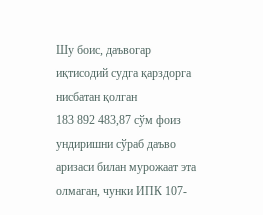Шу боис, даъвогар иқтисодий судга қарздорга нисбатан қолган
183 892 483,87 сўм фоиз ундиришни сўраб даъво аризаси билан мурожаат эта
олмаган, чунки ИПК 107-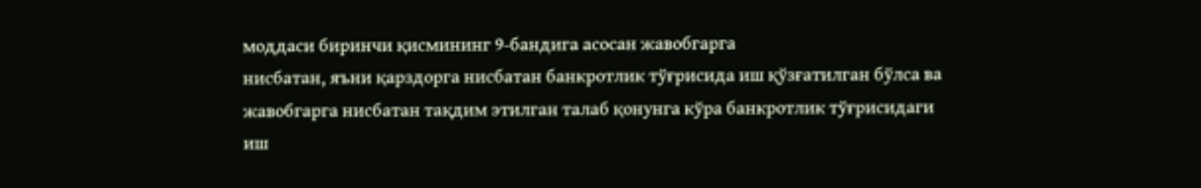моддаси биринчи қисмининг 9-бандига асосан жавобгарга
нисбатан, яъни қарздорга нисбатан банкротлик тўғрисида иш қўзғатилган бўлса ва
жавобгарга нисбатан тақдим этилган талаб қонунга кўра банкротлик тўғрисидаги
иш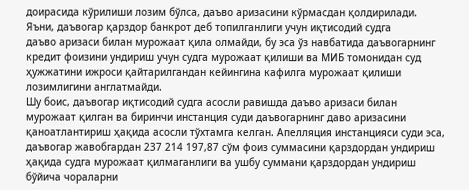доирасида кўрилиши лозим бўлса, даъво аризасини кўрмасдан қолдирилади.
Яъни, даъвогар қарздор банкрот деб топилганлиги учун иқтисодий судга
даъво аризаси билан мурожаат қила олмайди, бу эса ўз навбатида даъвогарнинг
кредит фоизини ундириш учун судга мурожаат қилиши ва МИБ томонидан суд
ҳужжатини ижроси қайтарилгандан кейингина кафилга мурожаат қилиши
лозимлигини англатмайди.
Шу боис, даъвогар иқтисодий судга асосли равишда даъво аризаси билан
мурожаат қилган ва биринчи инстанция суди даъвогарнинг даво аризасини
қаноатлантириш ҳақида асосли тўхтамга келган. Апелляция инстанцияси суди эса,
даъвогар жавобгардан 237 214 197,87 сўм фоиз суммасини қарздордан ундириш
ҳақида судга мурожаат қилмаганлиги ва ушбу суммани қарздордан ундириш
бўйича чораларни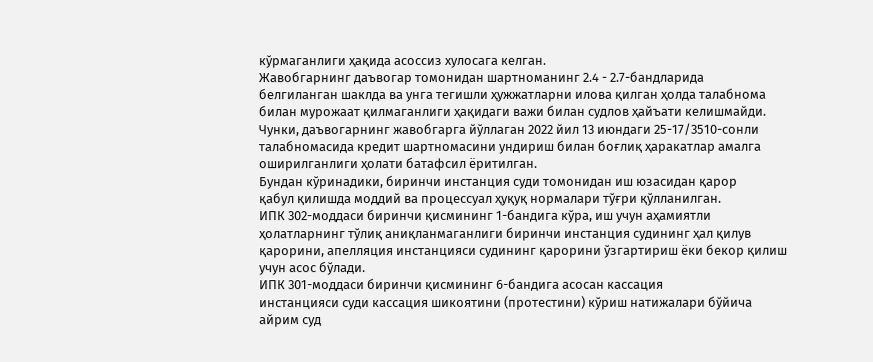кўрмаганлиги ҳақида асоссиз хулосага келган.
Жавобгарнинг даъвогар томонидан шартноманинг 2.4 - 2.7-бандларида
белгиланган шаклда ва унга тегишли ҳужжатларни илова қилган ҳолда талабнома
билан мурожаат қилмаганлиги ҳақидаги важи билан судлов ҳайъати келишмайди.
Чунки, даъвогарнинг жавобгарга йўллаган 2022 йил 13 июндаги 25-17/3510-сонли
талабномасида кредит шартномасини ундириш билан боғлиқ ҳаракатлар амалга
оширилганлиги ҳолати батафсил ёритилган.
Бундан кўринадики, биринчи инстанция суди томонидан иш юзасидан қарор
қабул қилишда моддий ва процессуал ҳуқуқ нормалари тўғри қўлланилган.
ИПК 302-моддаси биринчи қисмининг 1-бандига кўра, иш учун аҳамиятли
ҳолатларнинг тўлиқ аниқланмаганлиги биринчи инстанция судининг ҳал қилув
қарорини, апелляция инстанцияси судининг қарорини ўзгартириш ёки бекор қилиш
учун асос бўлади.
ИПК 301-моддаси биринчи қисмининг 6-бандига асосан кассация
инстанцияси суди кассация шикоятини (протестини) кўриш натижалари бўйича
айрим суд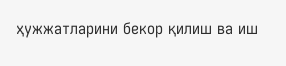ҳужжатларини бекор қилиш ва иш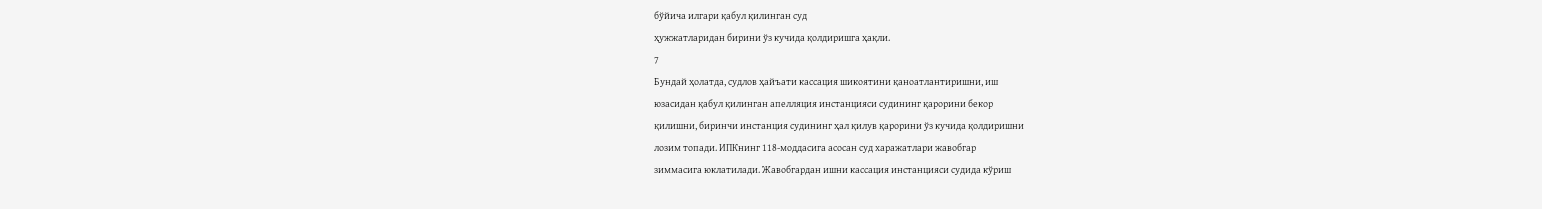бўйича илгари қабул қилинган суд
ҳужжатларидан бирини ўз кучида қолдиришга ҳақли.
7
Бундай ҳолатда, судлов ҳайъати кассация шикоятини қаноатлантиришни, иш
юзасидан қабул қилинган апелляция инстанцияси судининг қарорини бекор
қилишни, биринчи инстанция судининг ҳал қилув қарорини ўз кучида қолдиришни
лозим топади. ИПКнинг 118-моддасига асосан суд харажатлари жавобгар
зиммасига юклатилади. Жавобгардан ишни кассация инстанцияси судида кўриш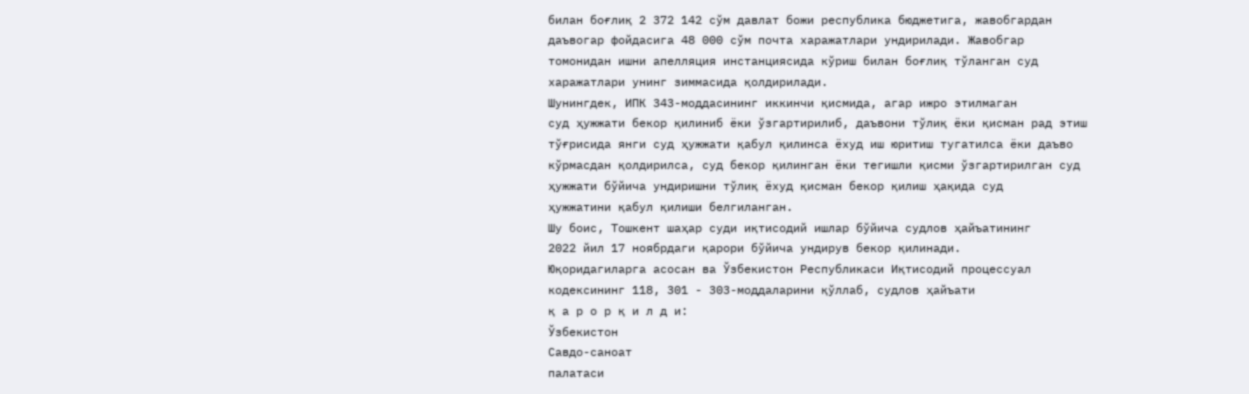билан боғлиқ 2 372 142 сўм давлат божи республика бюджетига, жавобгардан
даъвогар фойдасига 48 000 сўм почта харажатлари ундирилади. Жавобгар
томонидан ишни апелляция инстанциясида кўриш билан боғлиқ тўланган суд
харажатлари унинг зиммасида қолдирилади.
Шунингдек, ИПК 343-моддасининг иккинчи қисмида, агар ижро этилмаган
суд ҳужжати бекор қилиниб ёки ўзгартирилиб, даъвони тўлиқ ёки қисман рад этиш
тўғрисида янги суд ҳужжати қабул қилинса ёхуд иш юритиш тугатилса ёки даъво
кўрмасдан қолдирилса, суд бекор қилинган ёки тегишли қисми ўзгартирилган суд
ҳужжати бўйича ундиришни тўлиқ ёхуд қисман бекор қилиш ҳақида суд
ҳужжатини қабул қилиши белгиланган.
Шу боис, Тошкент шаҳар суди иқтисодий ишлар бўйича судлов ҳайъатининг
2022 йил 17 ноябрдаги қарори бўйича ундирув бекор қилинади.
Юқоридагиларга асосан ва Ўзбекистон Республикаси Иқтисодий процессуал
кодексининг 118, 301 - 303-моддаларини қўллаб, судлов ҳайъати
қ а р о р қ и л д и:
Ўзбекистон
Савдо-саноат
палатаси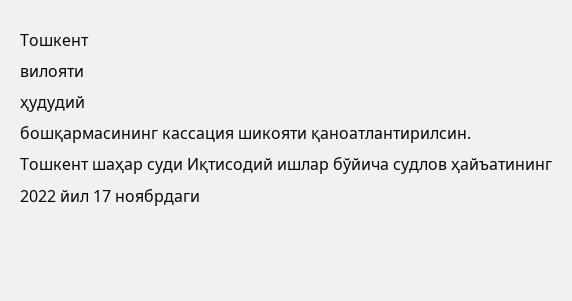Тошкент
вилояти
ҳудудий
бошқармасининг кассация шикояти қаноатлантирилсин.
Тошкент шаҳар суди Иқтисодий ишлар бўйича судлов ҳайъатининг
2022 йил 17 ноябрдаги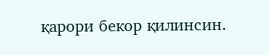қарори бекор қилинсин.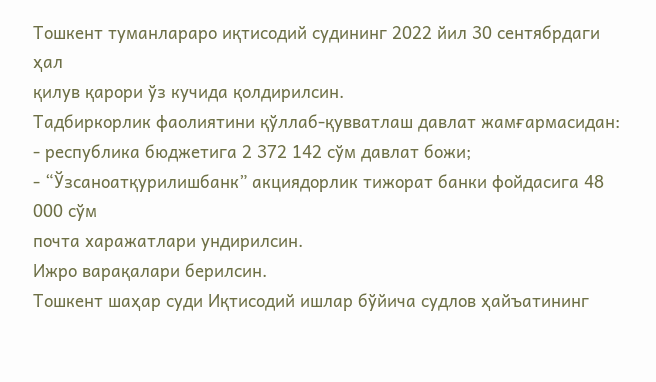Тошкент туманлараро иқтисодий судининг 2022 йил 30 сентябрдаги ҳал
қилув қарори ўз кучида қолдирилсин.
Тадбиркорлик фаолиятини қўллаб-қувватлаш давлат жамғармасидан:
- республика бюджетига 2 372 142 сўм давлат божи;
- “Ўзсаноатқурилишбанк” акциядорлик тижорат банки фойдасига 48 000 сўм
почта харажатлари ундирилсин.
Ижро варақалари берилсин.
Тошкент шаҳар суди Иқтисодий ишлар бўйича судлов ҳайъатининг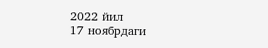2022 йил
17 ноябрдаги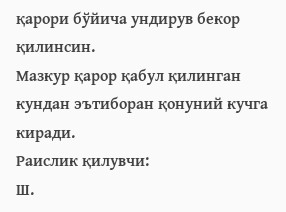қарори бўйича ундирув бекор қилинсин.
Мазкур қарор қабул қилинган кундан эътиборан қонуний кучга киради.
Раислик қилувчи:
Ш.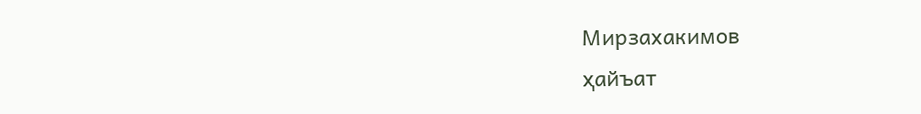Мирзахакимов
ҳайъат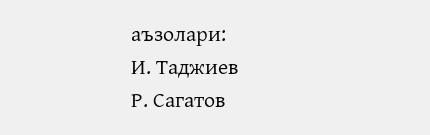аъзолари:
И. Таджиев
Р. Сагатов